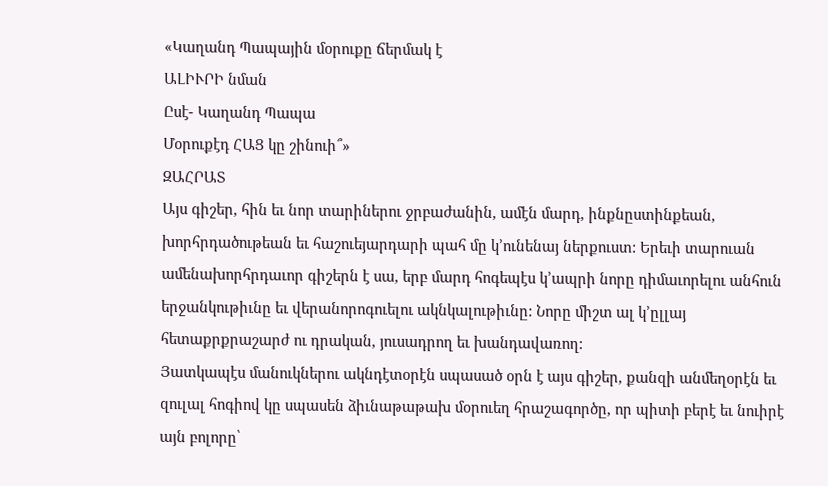«Կաղանդ Պապային մօրուքը ճերմակ է
ԱԼԻՒՐԻ նման
Ըսէ- Կաղանդ Պապա
Մօրուքէդ ՀԱՑ կը շինուի՞»
ԶԱՀՐԱՏ
Այս գիշեր, հին եւ նոր տարիներու ջրբաժանին, ամէն մարդ, ինքնըստինքեան, խորհրդածութեան եւ հաշուեյարդարի պահ մը կ’ունենայ ներքուստ: Երեւի տարուան ամենախորհրդաւոր գիշերն է սա, երբ մարդ հոգեպէս կ’ապրի նորը դիմաւորելու անհուն երջանկութիւնը եւ վերանորոգուելու ակնկալութիւնը: Նորը միշտ ալ կ’ըլլայ հետաքրքրաշարժ ու դրական, յուսադրող եւ խանդավառող:
Յատկապէս մանուկներու ակնդէտօրէն սպասած օրն է այս գիշեր, քանզի անմեղօրէն եւ զուլալ հոգիով կը սպասեն ձիւնաթաթախ մօրուեղ հրաշագործը, որ պիտի բերէ եւ նուիրէ այն բոլորը՝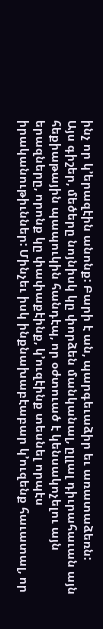ինչ որ կ’երազէին անոնք: Բարի է ան, պարգեւաձիր եւ առատաձեռն:
Այս գիշեր, մեծերը նոյնիսկ կը փորձեն մանկանալ, ըլլալ դիւրահաւան այն հեքիաթային պապուկին հանդէպ, որ օժտուած է կենսակոչելու այն երազները, որոնք կը փափաքէինք, կ’ուզէինք տեսնել որպէս իրականութիւններ: Մինչեւ իսկ ինքնախաբէաբար կ’ուզենք հաւատալ, որ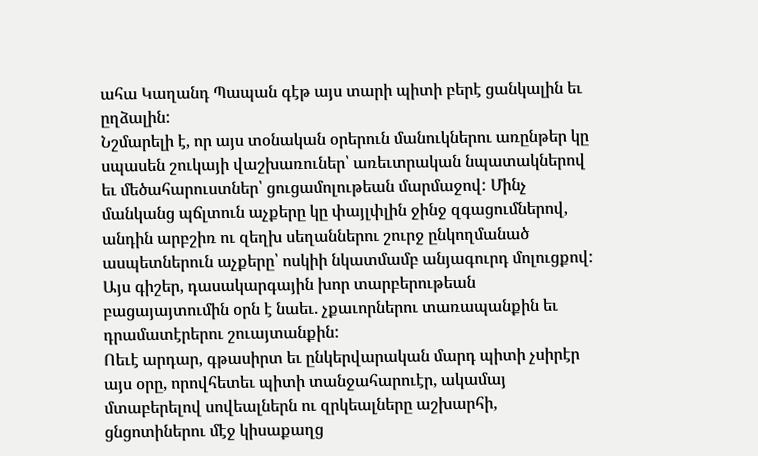ահա Կաղանդ Պապան գէթ այս տարի պիտի բերէ ցանկալին եւ ըղձալին:
Նշմարելի է, որ այս տօնական օրերուն մանուկներու առընթեր կը սպասեն շուկայի վաշխառուներ՝ առեւտրական նպատակներով եւ մեծահարուստներ՝ ցուցամոլութեան մարմաջով: Մինչ մանկանց պճլտուն աչքերը կը փայլփլին ջինջ զգացումներով, անդին արբշիռ ու զեղխ սեղաններու շուրջ ընկողմանած ասպետներուն աչքերը՝ ոսկիի նկատմամբ անյագուրդ մոլուցքով:
Այս գիշեր, դասակարգային խոր տարբերութեան բացայայտումին օրն է նաեւ. չքաւորներու տառապանքին եւ դրամատէրերու շուայտանքին:
Ոեւէ արդար, գթասիրտ եւ ընկերվարական մարդ պիտի չսիրէր այս օրը, որովհետեւ պիտի տանջահարուէր, ակամայ մտաբերելով սովեալներն ու զրկեալները աշխարհի, ցնցոտիներու մէջ կիսաքաղց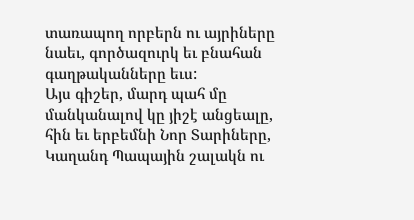տառապող որբերն ու այրիները նաեւ, գործազուրկ եւ բնահան գաղթականները եւս:
Այս գիշեր, մարդ պահ մը մանկանալով կը յիշէ անցեալը, հին եւ երբեմնի Նոր Տարիները, Կաղանդ Պապային շալակն ու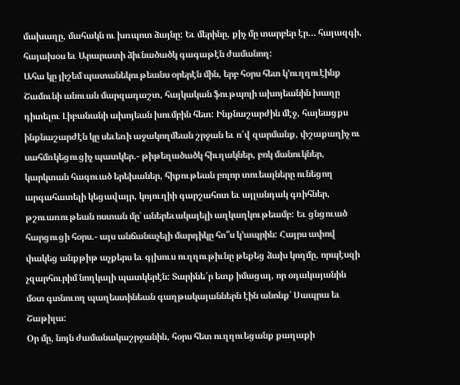մախաղը, մահակն ու խռպոտ ձայնը: Եւ մերինը, քիչ մը տարբեր էր… հայազգի, հայախօս եւ Արարատի ձիւնածածկ գագաթէն ժամանող:
Ահա կը յիշեմ պատանեկութեանս օրերէն մին, երբ հօրս հետ կ’ուղղուէինք Շամունի անուան մարզադաշտ, հայկական ֆութպոլի ախոյեանին խաղը դիտելու Լիբանանի ախոյեան խումբին հետ: Ինքնաշարժին մէջ, հայեացքս ինքնաշարժէն կը սեւեռի աջակողմեան շրջան եւ ո՜վ զարմանք, փշաքաղիչ ու սահմռկեցուցիչ պատկեր.- թիթեղածածկ հիւղակներ, բոկ մանուկներ, կարկտան հագուած երեխաներ, հիքութեան բոլոր տուեալները ունեցող արգահատելի կեցավայր, կոյուղիի գարշահոտ եւ այլանդակ գռիհներ, թշուառութեան ոստան մը՝ աներեւակայելի աղկաղկութեամբ: Եւ ցնցուած հարցուցի հօրս.- այս անճանաչելի մարդիկը հո՞ս կ’ապրին: Հայրս ափով փակեց անքթիթ աչքերս եւ գլխուս ուղղութիւնը թեքեց ձախ կողմը, որպէսզի չզարհուրիմ նողկալի պատկերէն: Տարինե՜ր ետք իմացայ, որ օդակայանին մօտ գտնուող պաղեստինեան գաղթակայաններն էին անոնք՝ Սապրա եւ Շաթիլա:
Օր մը, նոյն ժամանակաշրջանին, հօրս հետ ուղղուեցանք քաղաքի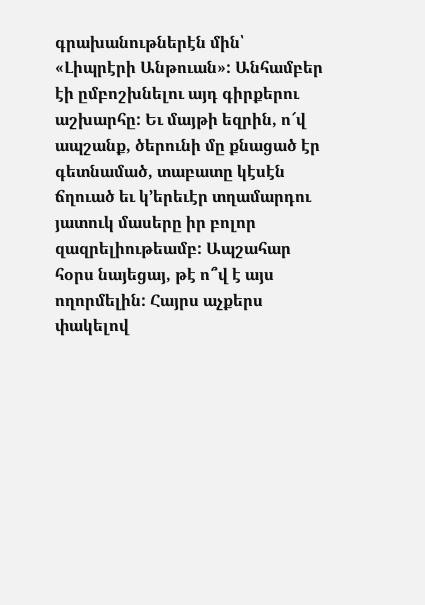գրախանութներէն մին՝ «Լիպրէրի Անթուան»: Անհամբեր էի ըմբոշխնելու այդ գիրքերու աշխարհը: Եւ մայթի եզրին, ո՜վ ապշանք, ծերունի մը քնացած էր գետնամած, տաբատը կէսէն ճղուած եւ կ’երեւէր տղամարդու յատուկ մասերը իր բոլոր զազրելիութեամբ: Ապշահար հօրս նայեցայ, թէ ո՞վ է այս ողորմելին: Հայրս աչքերս փակելով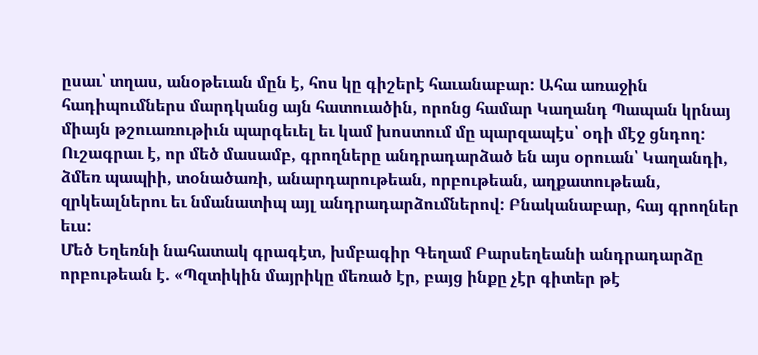ըսաւ՝ տղաս, անօթեւան մըն է, հոս կը գիշերէ հաւանաբար: Ահա առաջին հադիպումներս մարդկանց այն հատուածին, որոնց համար Կաղանդ Պապան կրնայ միայն թշուառութիւն պարգեւել եւ կամ խոստում մը պարզապէս՝ օդի մէջ ցնդող:
Ուշագրաւ է, որ մեծ մասամբ, գրողները անդրադարձած են այս օրուան՝ Կաղանդի, ձմեռ պապիի, տօնածառի, անարդարութեան, որբութեան, աղքատութեան, զրկեալներու եւ նմանատիպ այլ անդրադարձումներով: Բնականաբար, հայ գրողներ եւս:
Մեծ Եղեռնի նահատակ գրագէտ, խմբագիր Գեղամ Բարսեղեանի անդրադարձը որբութեան է. «Պզտիկին մայրիկը մեռած էր, բայց ինքը չէր գիտեր թէ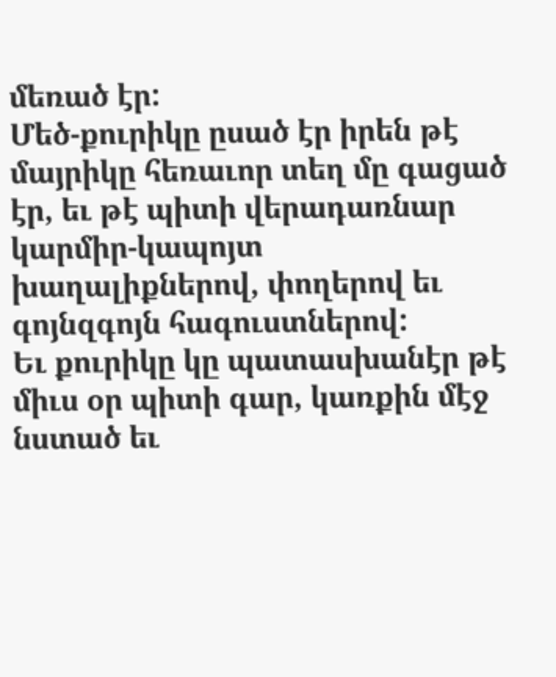մեռած էր:
Մեծ-քուրիկը ըսած էր իրեն թէ մայրիկը հեռաւոր տեղ մը գացած էր, եւ թէ պիտի վերադառնար կարմիր-կապոյտ խաղալիքներով, փողերով եւ գոյնզգոյն հագուստներով:
Եւ քուրիկը կը պատասխանէր թէ միւս օր պիտի գար, կառքին մէջ նստած եւ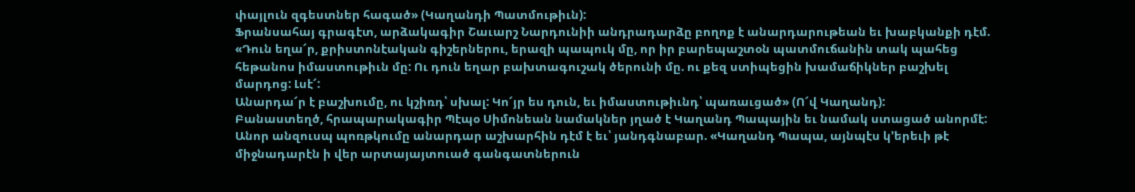փայլուն զգեստներ հագած» (Կաղանդի Պատմութիւն):
Ֆրանսահայ գրագէտ, արձակագիր Շաւարշ Նարդունիի անդրադարձը բողոք է անարդարութեան եւ խաբկանքի դէմ. «Դուն եղա՜ր, քրիստոնէական գիշերներու, երազի պապուկ մը, որ իր բարեպաշտօն պատմուճանին տակ պահեց հեթանոս իմաստութիւն մը: Ու դուն եղար բախտագուշակ ծերունի մը. ու քեզ ստիպեցին խամաճիկներ բաշխել մարդոց: Լսէ՜:
Անարդա՜ր է բաշխումը, ու կշիռդ՝ սխալ: Կո՜յր ես դուն, եւ իմաստութիւնդ՝ պառաւցած» (Ո՜վ Կաղանդ):
Բանաստեղծ, հրապարակագիր Պէպօ Սիմոնեան նամակներ յղած է Կաղանդ Պապային եւ նամակ ստացած անորմէ: Անոր անզուսպ պոռթկումը անարդար աշխարհին դէմ է եւ՝ յանդգնաբար. «Կաղանդ Պապա, այնպէս կ’երեւի թէ միջնադարէն ի վեր արտայայտուած գանգատներուն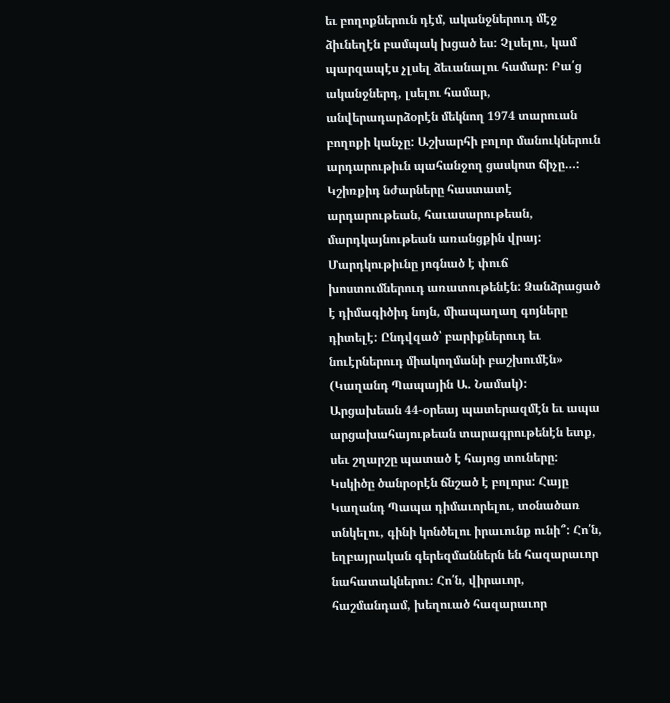եւ բողոքներուն դէմ, ականջներուդ մէջ ձիւնեղէն բամպակ խցած ես: Չլսելու, կամ պարզապէս չլսել ձեւանալու համար: Բա՛ց ականջներդ, լսելու համար, անվերադարձօրէն մեկնող 1974 տարուան բողոքի կանչը: Աշխարհի բոլոր մանուկներուն արդարութիւն պահանջող ցասկոտ ճիչը…: Կշիռքիդ նժարները հաստատէ արդարութեան, հաւասարութեան, մարդկայնութեան առանցքին վրայ: Մարդկութիւնը յոգնած է փուճ խոստումներուդ առատութենէն: Ձանձրացած է դիմագիծիդ նոյն, միապաղաղ գոյները դիտելէ: Ընդվզած՝ բարիքներուդ եւ նուէրներուդ միակողմանի բաշխումէն» (Կաղանդ Պապային Ա. Նամակ):
Արցախեան 44-օրեայ պատերազմէն եւ ապա արցախահայութեան տարագրութենէն ետք, սեւ շղարշը պատած է հայոց տուները: Կսկիծը ծանրօրէն ճնշած է բոլորս: Հայը Կաղանդ Պապա դիմաւորելու, տօնածառ տնկելու, գինի կոնծելու իրաւունք ունի՞: Հո՛ն, եղբայրական գերեզմաններն են հազարաւոր նահատակներու: Հո՛ն, վիրաւոր, հաշմանդամ, խեղուած հազարաւոր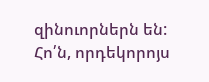զինուորներն են: Հո՛ն, որդեկորոյս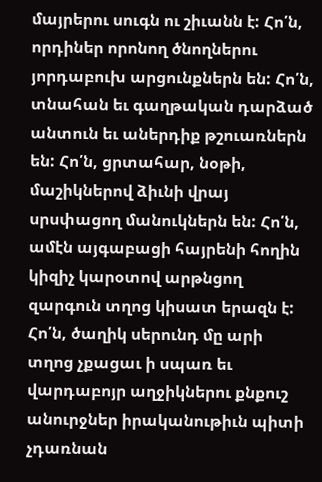մայրերու սուգն ու շիւանն է: Հո՛ն, որդիներ որոնող ծնողներու յորդաբուխ արցունքներն են: Հո՛ն, տնահան եւ գաղթական դարձած անտուն եւ աներդիք թշուառներն են: Հո՛ն, ցրտահար, նօթի, մաշիկներով ձիւնի վրայ սրսփացող մանուկներն են: Հո՛ն, ամէն այգաբացի հայրենի հողին կիզիչ կարօտով արթնցող զարգուն տղոց կիսատ երազն է: Հո՛ն, ծաղիկ սերունդ մը արի տղոց չքացաւ ի սպառ եւ վարդաբոյր աղջիկներու քնքուշ անուրջներ իրականութիւն պիտի չդառնան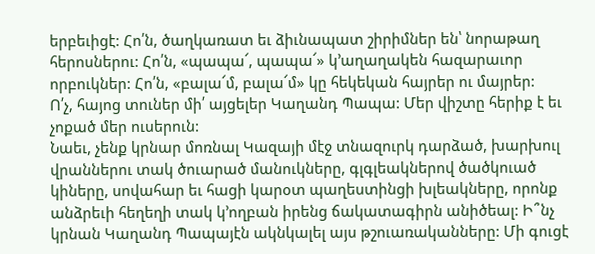երբեւիցէ: Հո՛ն, ծաղկառատ եւ ձիւնապատ շիրիմներ են՝ նորաթաղ հերոսներու: Հո՛ն, «պապա՜, պապա՜» կ’աղաղակեն հազարաւոր որբուկներ: Հո՛ն, «բալա՜մ, բալա՜մ» կը հեկեկան հայրեր ու մայրեր:
Ո՛չ, հայոց տուներ մի՛ այցելեր Կաղանդ Պապա: Մեր վիշտը հերիք է եւ չոքած մեր ուսերուն:
Նաեւ, չենք կրնար մոռնալ Կազայի մէջ տնազուրկ դարձած, խարխուլ վրաններու տակ ծուարած մանուկները, գլգլեակներով ծածկուած կիները, սովահար եւ հացի կարօտ պաղեստինցի խլեակները, որոնք անձրեւի հեղեղի տակ կ’ողբան իրենց ճակատագիրն անիծեալ: Ի՞նչ կրնան Կաղանդ Պապայէն ակնկալել այս թշուառականները: Մի գուցէ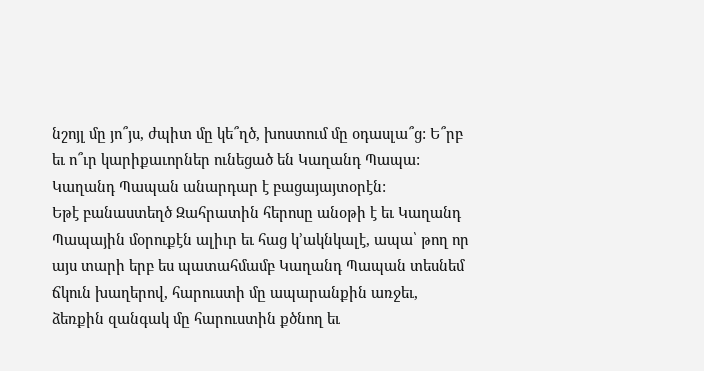նշոյլ մը յո՞յս, ժպիտ մը կե՞ղծ, խոստում մը օդասլա՞ց: Ե՞րբ եւ ո՞ւր կարիքաւորներ ունեցած են Կաղանդ Պապա: Կաղանդ Պապան անարդար է բացայայտօրէն:
Եթէ բանաստեղծ Զահրատին հերոսը անօթի է եւ Կաղանդ Պապային մօրուքէն ալիւր եւ հաց կ’ակնկալէ, ապա՝ թող որ այս տարի երբ ես պատահմամբ Կաղանդ Պապան տեսնեմ ճկուն խաղերով, հարուստի մը ապարանքին առջեւ, ձեռքին զանգակ մը հարուստին քծնող եւ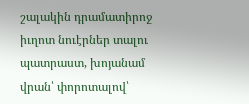շալակին դրամատիրոջ իւղոտ նուէրներ տալու պատրաստ, խոյանամ վրան՝ փորոտալով՝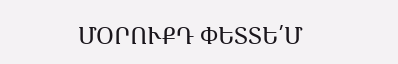ՄՕՐՈՒՔԴ ՓԵՏՏԵ՛Մ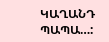ԿԱՂԱՆԴ ՊԱՊԱ…: